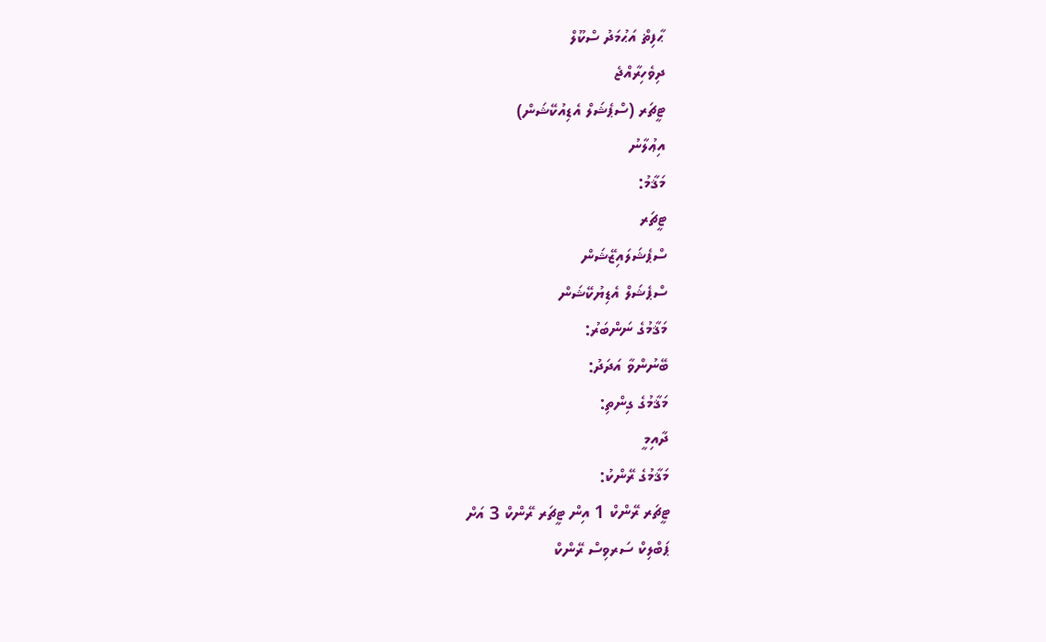ޙާފިޡް އަޙުމަދު ސްކޫލް
ދިވެހިރާއްޖެ
ޓީޗަރ (ސްޕެޝަލް އެޑިއުކޭޝަން)
އިޢުލާނު
މަޤާމު:
ޓީޗަރ
ސްޕެޝަލައިޒޭޝަން
ސްޕެޝަލް އެޑިޔުކޭޝަން
މަޤާމުގެ ނަންބަރު:
ބޭނުންވާ އަދަދު:
މަޤާމުގެ ގިންތި:
ދާއިމީ
މަޤާމުގެ ރޭންކު:
ޓީޗަރ ރޭންކް 1 އިން ޓީޗަރ ރޭންކް 3 އަށް
ޕަބްލިކް ސަރވިސް ރޭންކް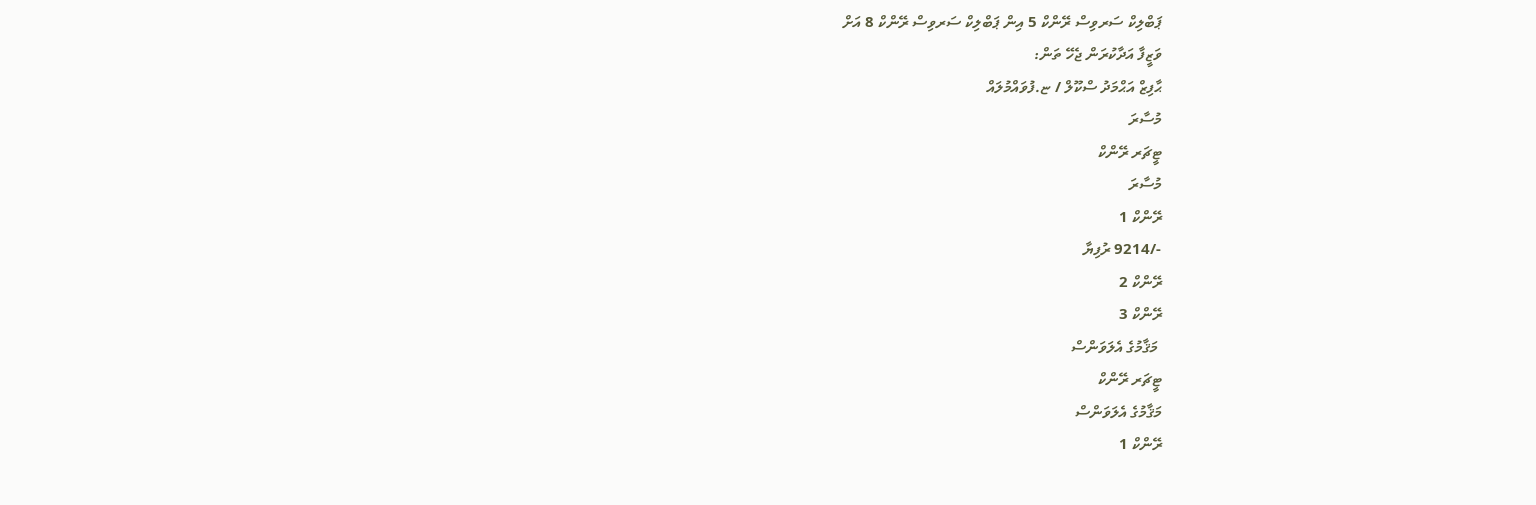ޕަބްލިކް ސަރވިސް ރޭންކް 5 އިން ޕަބްލިކް ސަރވިސް ރޭންކް 8 އަށް
ވަޒީފާ އަދާކުރަން ޖެހޭ ތަން:
ޙާފިޒް އަޙްމަދު ސްކޫލް / ޏ.ފުވައްމުލައް
މުސާރަ
ޓީޗަރ ރޭންކް
މުސާރަ
ރޭންކް 1
-/9214 ރުފިޔާ
ރޭންކް 2
ރޭންކް 3
 މަޤާމުގެ އެލަވަންސް
ޓީޗަރ ރޭންކް
މަޤާމުގެ އެލަވަންސް
ރޭންކް 1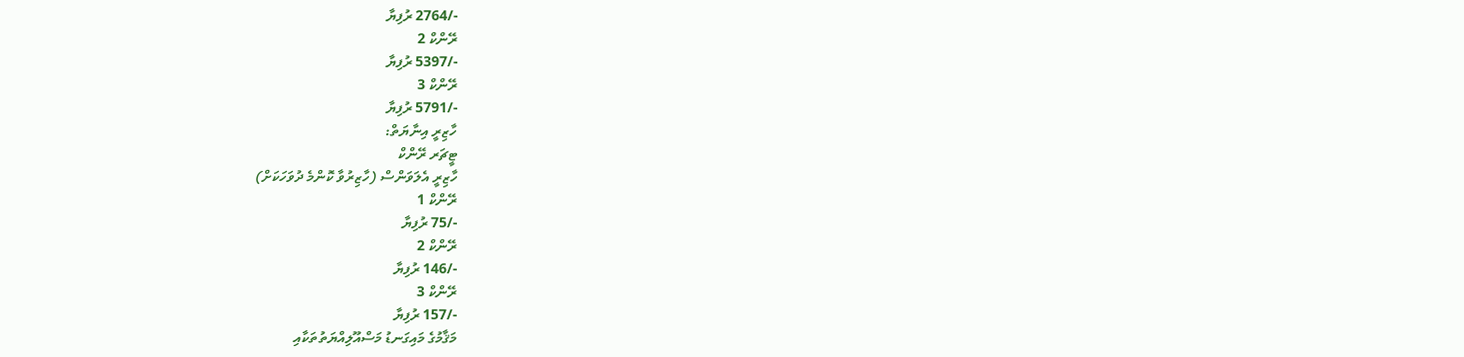-/2764 ރުފިޔާ
ރޭންކް 2
-/5397 ރުފިޔާ
ރޭންކް 3
-/5791 ރުފިޔާ
ހާޒިރީ އިނާޔަތް:
ޓީޗަރ ރޭންކް
ހާޒިރީ އެލަވަންސް (ހާޒިރުވާ ކޮންމެ ދުވަހަކަށް)
ރޭންކް 1
-/75 ރުފިޔާ
ރޭންކް 2
-/146 ރުފިޔާ
ރޭންކް 3
-/157 ރުފިޔާ
މަޤާމުގެ މައިގަނޑު މަސްއޫލިއްޔަތުތަކާއި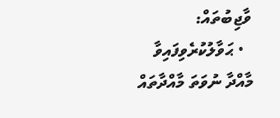ވާޖިބުތައް:
  • ޙަވާލުކުރެވިފައިވާ މާއްދާ ނުވަތަ މާއްދާތައް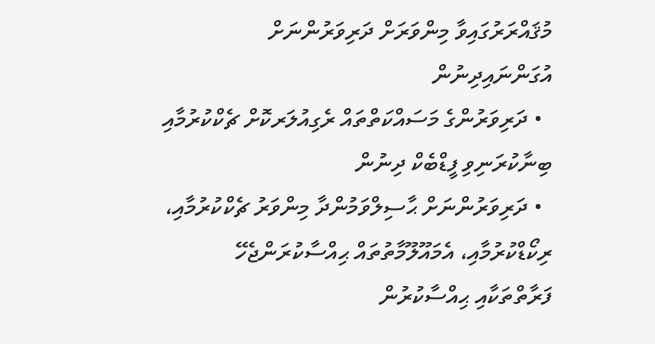މުޤައްރަރުގައިވާ މިންވަރަށް ދަރިވަރުންނަށް އުގަންނައިދިނުން
  • ދަރިވަރުންގެ މަސައްކަތްތައް ރެގިއުލަރކޮށް ޗެކްކުރުމާއި ބިނާކުރަނިވި ފީޑްބެކް ދިނުން
  • ދަރިވަރުންނަށް ޙާސިލްވަމުންދާ މިންވަރު ޗެކްކުރުމާއި، ރިކޯޑްކުރުމާއި، އެމައޫލޫމާތުތައް ޙިއްސާކުރަންޖެހޭ ފަރާތްތަކާއި ޙިއްސާކުރުން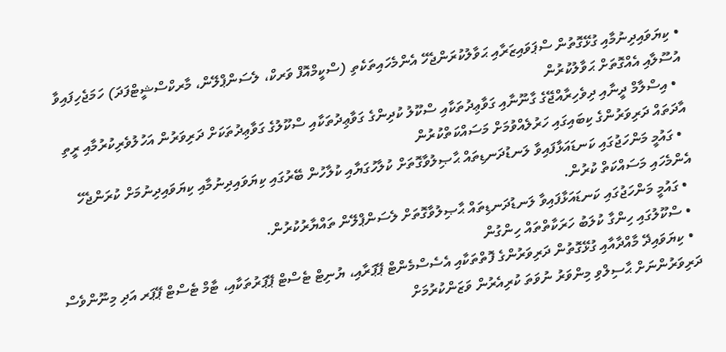• ކިޔަވައިދިނުމާއި ގުޅޭގޮތުން ސްޕަވައިޒަރާއި ޙަވާލުކުރަންޖެހޭ އެންމެހައިތަކެތި (ސްކީމްއޮފް ވަރކް، ލެސަންޕްލޭން، މާރކްސްޝީޓްފަދަ) ހަމަޖެހިފައިވާ އުސޫލާއި އެއްގޮތަށް ޙަވާލުކުރުން
  • އިސްލާމް ދީނާއި ދިވެހިރާއްޖޭގެ ގާނޫނާއި ގަވާޢިދުތަކާއި ސްކޫލު ކުދިންގެ ގަވާޢިދުތަކާއި ސްކޫލުގެ ގަވާޢިދުތަކަށް ދަރިވަރުން އަހުލުވެރިކުރުމާއި ރީތި އާދަތައް ދަރިވަރުންގެ ކިބައިގައި ހަރުލެއްވުމަށް މަސައްކަތްކުރުން
  • ގައުމީ މަންހަޖުގައި ކަނޑައަޅާފައިވާ ލަނޑުދަނޑިތައް ޙާޞިލުވާގޮތަށް ކުލާހުގަޔާއި ކުލާހުން ބޭރުގައި ކިޔަވައިދިނުމާއި ކިޔަވައިދިނުމަށް ކުރަންޖެހޭ އެންމެހައި މަސައްކަތް ކުރުން.
  • ގައުމީ މަންހަޖުގައި ކަނޑައަޅާފައިވާ ލަނޑުދަނޑިތައް ޙާޞިލުވާގޮތަށް ލެސަންޕްލޭން ތައްޔާރުކުރުން.
  • ސްކޫލުގައި ހިންގާ ކުލަބު ހަރަކާތްތައް ހިންގުން
  • ކިޔަވައިދޭ މާއްދާއާއި ގުޅޭގޮތުން ދަރިވަރުންގެ ފޮތްތަކާއި އެސެސްމެންޓް ޕޭޕަރާއި، ޔުނިޓް ޓެސްޓް ޕޭޕަރުތަކާއި، ޓާމް ޓެސްޓް ޕޭޕަރ އަދި މިނޫންވެސް ދަރިވަރުންނަށް ޙާސިލްވި މިންވަރު ނުވަތަ ކުރިއެރުން ވަޒަންކުރުމަށް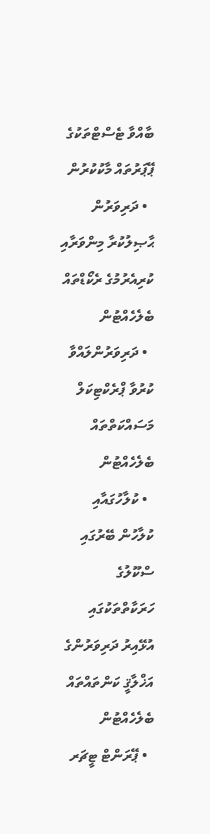ބާއްވާ ޓެސްޓްތަކުގެ ޕޭޕަރުތައް މާކުކުރުން
  • ދަރިވަރުން ޙާޞިލުކުރާ މިންވަރާއި ކުރިއެރުމުގެ ރެކޯޑްތައް ބެލެހެއްޓުން
  • ދަރިވަރުންލައްވާ ކުރުވާ ޕްރެކްޓިކަލް މަސައްކަތްތައް ބެލެހެއްޓުން
  • ކުލާހުގައާއި ކުލާހުން ބޭރުގައި ސްކޫލުގެ ހަރަކާތްތަކުގައި އުޅޭއިރު ދަރިވަރުންގެ އަޚްލާޤީ ކަންތައްތައް ބެލެހެއްޓުން
  • ޕޭރަންޓް ޓީޗަރ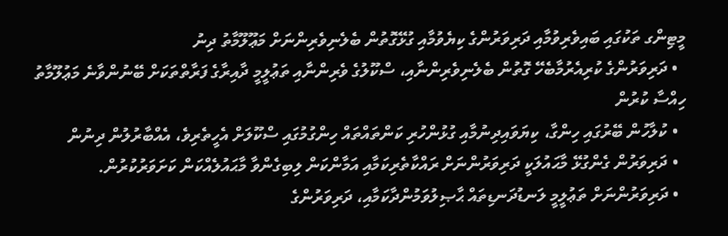މީޓިންގ ތަކުގައި ބައިވެރިވުމާއި ދަރިވަރުންގެ ކިޔެވުމާއި ގުޅޭގޮތުން ބެލެނިވެރިންނަށް މަޢޫލޫމާތު ދިނު
  • ދަރިވަރުންގެ ކުރިއެރުމާބެހޭ ގޮތުން ބެލެނިވެރިންނާއި، ސްކޫލުގެ ވެރިންނާއި ތަޢުލީމީ ދާއިރާގެ ފަރާތްތަކަށް ބޭނުންވާނެ މަޢުލޫމާތު ހިއްސާ ކުރުން
  • ކުލާހުން ބޭރުގައި ހިންގާ، ކިޔަވައިދިނުމާއި ގުޅުންހުރި ކަންތައްތައް ހިންގުމުގައި ސްކޫލަށް އެހީތެރިވެ، އެއްބާރުލުން ދިނުން
  • ދަރިވަރުން ގެންގުޅޭ މާޙައުލަކީ ދަރިވަރުންނަށް ރައްކާތެރިކަމާއި އަމާންކަން ލިބިގެންވާ މާޙައުލެއްކަން ކަށަވަރުކުރުން.
  • ދަރިވަރުންނަށް ތަޢުލީމީ ލަނޑުދަނޑިތައް ޙާޞިލުވަމުންދާކަމާއި، ދަރިވަރުންގެ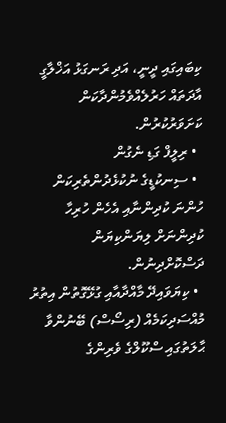ކިބައިގައި ދީނީ، އަދި ރަނގަޅު އަޚްލާގީ އާދަތައް ހަރުލެއްވެމުންދާކަން ކަށަވަރުކުރުން.
  • ރިލީފް ގަޑި ނެގުން
  • ސިނކުޑީގެ ނުކުޅެދުންތެރިކަން ހުންނަ ކުދިންނާއި އެހެން ހުރިހާ ކުދިންނަށް ލިޔަންކިޔަން ދަސްކޮށްދިނުން.
  • ކިޔަވައިދޭ މާއްދާއާއި ގުޅޭގޮތުން އިތުރު މުއްސަދިކަމެއް (ރިސޯސް) ބޭނުންވާ ޙާލަތުގައި ސްކޫލްގެ ވެރިންގެ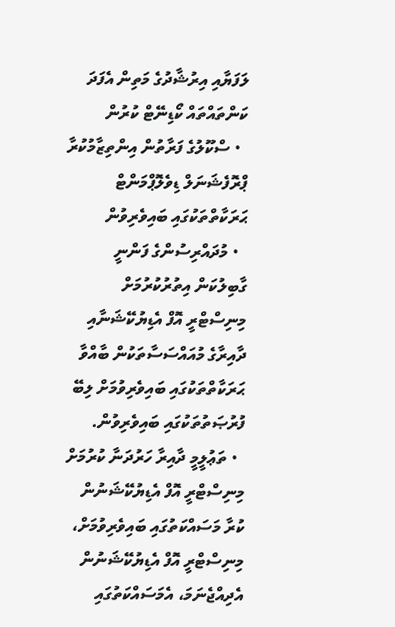ލަފަޔާއި އިރުޝާދުގެ މަތިން އެފަދަ ކަންތައްތައް ކޯޑިނޭޓް ކުރުން
  • ސްކޫލުގެ ފަރާތުން އިންތިޒާމުކުރާ ޕްރޮފެޝަނަލް ޑިވެލޮޕްމަންޓް ޙަރަކާތްތަކުގައި ބައިވެރިވުން
  • މުދައްރިސުންގެ ފަންނީ ގާބިލުކަން އިތުރުކުރުމަށް މިނިސްޓްރީ އޮފް އެޑިޔުކޭޝަނާއި ދާއިރާގެ މުއައްސަސާތަކުން ބާއްވާ ޙަރަކާތްތަކުގައި ބައިވެރިވުމަށް ލިބޭ ފުރުޞަތުތަކުގައި ބައިވެރިވުން.
  • ތަޢުލީމީ ދާއިރާ ހަރުދަނާ ކުރުމަށް މިނިސްޓްރީ އޮފް އެޑިޔުކޭޝަނުން ކުރާ މަސައްކަތުގައި ބައިވެރިވުމަށް، މިނިސްޓްރީ އޮފް އެޑިޔުކޭޝަނުން އެދިއްޖެނަމަ، އެމަސައްކަތުގައި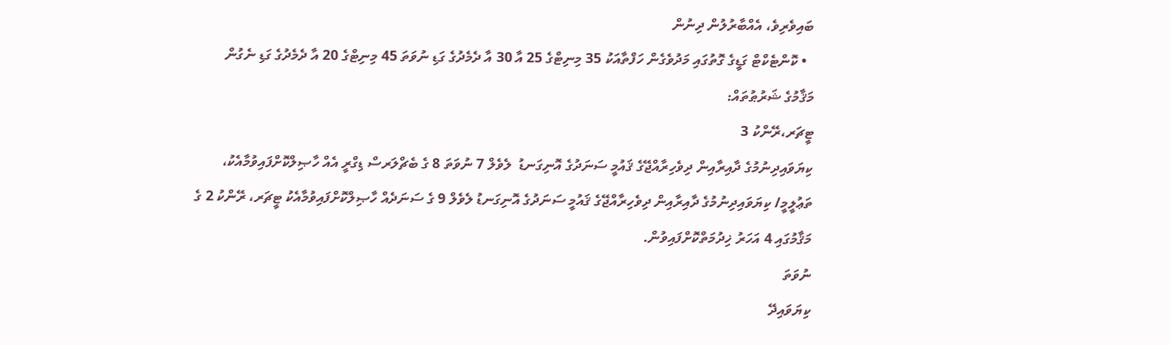ބައިވެރިވެ، އެއްބާރުލުން ދިނުން
  • ކޮންޓެކްޓް ގަޑީގެ ގޮތުގައި މަދުވެގެން ހަފްތާއަކު 35 މިނިޓްގެ 25 އާ 30 އާ ދެމެދުގެ ގަޑި ނުވަތަ 45 މިނިޓްގެ 20 އާ ދެމެދުގެ ގަޑި ނެގުން
މަޤާމުގެ ޝަރުޠުތައް:
ޓީޗަރ،ރޭންކު 3
ކިޔަވައިދިނުމުގެ ދާއިރާއިން ދިވެހިރާއްޖޭގެ ޤައުމީ ސަނަދުގެ އޮނިގަނޑު  ލެވެލް 7 ނުވަތަ 8 ގެ ބެޗްލަރސް ޑިގްރީ އެއް ހާޞިލްކޮށްފައިވުމާއެކު، ތަޢުލީމީ/ ކިޔަވައިދިނުމުގެ ދާއިރާއިން ދިވެހިރާއްޖޭގެ ޤައުމީ ސަނަދުގެ އޮނިގަނޑު ލެވެލް 9 ގެ ސަނަދެއް ހާޞިލްކޮށްފައިވުމާއެކު ޓީޗަރ، ރޭންކު 2 ގެ މަޤާމުގައި 4 އަހަރު ޚިދުމަތްކޮށްފައިވުން.
ނުވަތަ
ކިޔަވައިދޭ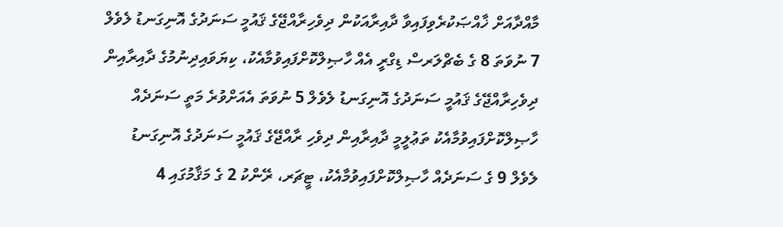މާއްދާއަށް ޚާއްޞަކުރެވިފައިވާ ދާއިރާއަކުން ދިވެހިރާއްޖޭގެ ޤައުމީ ސަނަދުގެ އޮނިގަނޑު ލެވެލް 7 ނުވަތަ 8 ގެ ބެޗްލަރސް ޑިގްރީ އެއް ހާޞިލްކޮށްފައިވުމާއެކު، ކިޔަވައިދިނުމުގެ ދާއިރާއިން ދިވެހިރާއްޖޭގެ ޤައުމީ ސަނަދުގެ އޮނިގަނޑު ލެވެލް 5 ނުވަތަ އެއަށްވުރެ މަތީ ސަނަދެއް ހާޞިލްކޮށްފައިވުމާއެކު ތަޢުލީމީ ދާއިރާއިން ދިވެހި ރާއްޖޭގެ ޤައުމީ ސަނަދުގެ އޮނިގަނޑު ލެވެލް 9 ގެ ސަނަދެއް ހާޞިލްކޮށްފައިވުމާއެކު، ޓީޗަރ، ރޭންކު 2 ގެ މަޤާމުގައި 4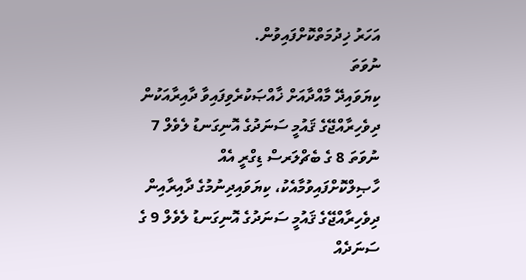އަހަރު ޚިދުމަތްކޮށްފައިވުން.
ނުވަތަ
ކިޔަވައިދޭ މާއްދާއަށް ޚާއްޞަކުރެވިފައިވާ ދާއިރާއަކުން ދިވެހިރާއްޖޭގެ ޤައުމީ ސަނަދުގެ އޮނިގަނޑު ލެވެލް 7 ނުވަތަ 8 ގެ ބެޗްލަރސް ޑިގްރީ އެއް ހާޞިލްކޮށްފައިވުމާއެކު، ކިޔަވައިދިނުމުގެ ދާއިރާއިން ދިވެހިރާއްޖޭގެ ޤައުމީ ސަނަދުގެ އޮނިގަނޑު ލެވެލް 9 ގެ ސަނަދެއް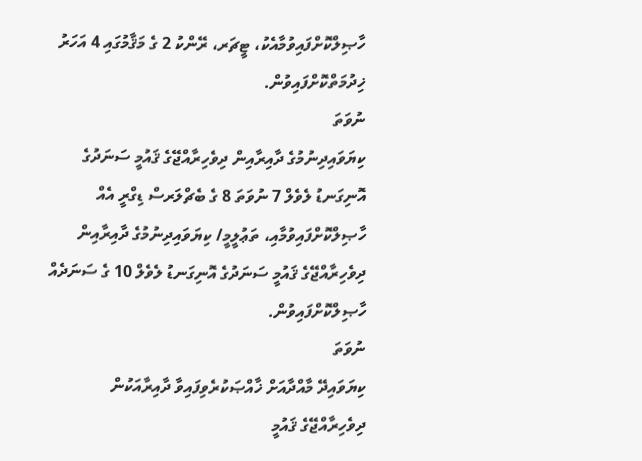ހާޞިލްކޮށްފައިވުމާއެކު، ޓީޗަރ، ރޭންކު 2 ގެ މަޤާމުގައި 4 އަހަރު ޚިދުމަތްކޮށްފައިވުން.
ނުވަތަ
ކިޔަވައިދިނުމުގެ ދާއިރާއިން ދިވެހިރާއްޖޭގެ ޤައުމީ ސަނަދުގެ އޮނިގަނޑު ލެވެލް 7 ނުވަތަ 8 ގެ ބެޗްލަރސް ޑިގްރީ އެއް ހާޞިލްކޮށްފައިވުމާއި، ތަޢުލީމީ/ ކިޔަވައިދިނުމުގެ ދާއިރާއިން ދިވެހިރާއްޖޭގެ ޤައުމީ ސަނަދުގެ އޮނިގަނޑު ލެވެލް 10 ގެ ސަނަދެއް ހާޞިލްކޮށްފައިވުން.
ނުވަތަ
ކިޔަވައިދޭ މާއްދާއަށް ޚާއްޞަކުރެވިފައިވާ ދާއިރާއަކުން ދިވެހިރާއްޖޭގެ ޤައުމީ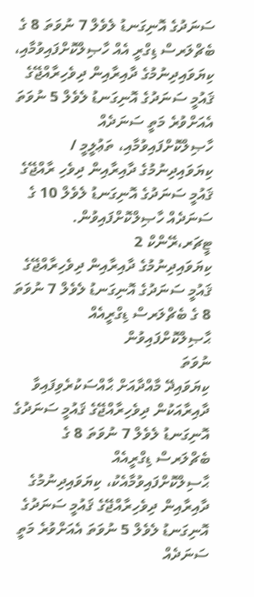ސަނަދުގެ އޮނިގަނޑު ލެވެލް 7 ނުވަތަ 8 ގެ ބެޗްލަރސް ޑިގްރީ އެއް ހާޞިލްކޮށްފައިވުމާއި، ކިޔަވައިދިނުމުގެ ދާއިރާއިން ދިވެހިރާއްޖޭގެ ޤައުމީ ސަނަދުގެ އޮނިގަނޑު ލެވެލް 5 ނުވަތަ އެއަށްވުރެ މަތީ ސަނަދެއް ހާޞިލްކޮށްފައިވުމާއި، ތަޢުލީމީ / ކިޔަވައިދިނުމުގެ ދާއިރާއިން ދިވެހި ރާއްޖޭގެ ޤައުމީ ސަނަދުގެ އޮނިގަނޑު ލެވެލް 10 ގެ ސަނަދެއް ހާޞިލްކޮށްފައިވުން.
ޓީޗަރ،ރޭންކް 2
ކިޔަވައިދިނުމުގެ ދާއިރާއިން ދިވެހިރާއްޖޭގެ ޤައުމީ ސަނަދުގެ އޮނިގަނޑު ލެވެލް 7 ނުވަތަ 8 ގެ ބެޗްލަރސް ޑިގްރީއެއް ޙާޞިލްކޮށްފައިވުން
ނުވަތަ
ކިޔަވައިދޭ މާއްދާއަށް ޙާއްސަކުރެވިފައިވާ ދާއިރާއަކުން ދިވެހިރާއްޖޭގެ ޤައުމީ ސަނަދުގެ އޮނިގަނޑު ލެވެލް 7 ނުވަތަ 8 ގެ ބެޗްލަރސް ޑިގްރީއެއް ޙާސިލްކޮށްފައިވުމާއެކު، ކިޔަވައިދިނުމުގެ ދާއިރާއިން ދިވެހިރާއްޖޭގެ ޤައުމީ ސަނަދުގެ އޮނިގަނޑު ލެވެލް 5 ނުވަތަ އެއަށްވުރެ މަތީ ސަނަދެއް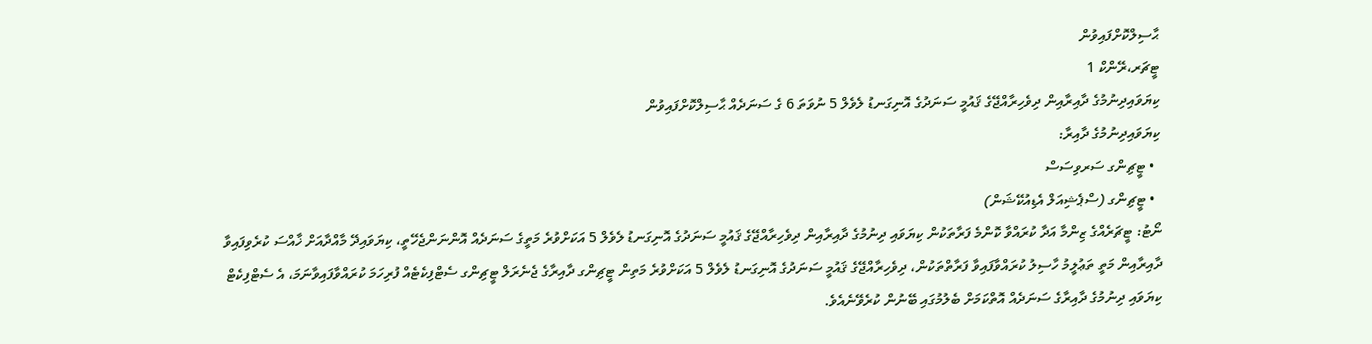ޙާސިލްކޮށްފައިވުން
ޓީޗަރ،ރޭންކް 1
ކިޔަވައިދިނުމުގެ ދާއިރާއިން ދިވެހިރާއްޖޭގެ ޤައުމީ ސަނަދުގެ އޮނިގަނޑު ލެވެލް 5 ނުވަތަ 6 ގެ ސަނަދެއް ޙާސިލްކޮށްފައިވުން
ކިޔަވައިދިނުމުގެ ދާއިރާ:
  • ޓީޗިންގ ސަރވިސަސް
  • ޓީޗިންގ (ސްޕެޝިއަލް އެޑިއުކޭޝަން)
ނޯޓު: ޓީޗަރެއްގެ ޒިންމާ އަދާ ކުރައްވާ ކޮންމެ ފަރާތަކުން ކިޔަވައި ދިނުމުގެ ދާއިރާއިން ދިވެހިރާއްޖޭގެ ޤައުމީ ސަނަދުގެ އޮނިގަނޑު ލެވެލް 5 އަކަށްވުރެ މަތީގެ ސަނަދެއް އޮންނަންޖެހޭތީ، ކިޔަވައިދޭ މާއްދާއަށް ޚާއްސަ ކުރެވިފައިވާ ދާއިރާއިން މަތީ ތަޢުލީމު ހާސިލު ކުރައްވާފައިވާ ފަރާތްތަކުން، ދިވެހިރާއްޖޭގެ ޤައުމީ ސަނަދުގެ އޮނިގަނޑު ލެވެލް 5 އަކަށްވުރެ މަތިން ޓީޗިންގ ދާއިރާގެ ޖެނެރަލް ޓީޗިންގ ސެޓްފިކެޓެއް ފުރިހަމަ ކުރައްވާފައިވާނަމަ، އެ ސެޓްފިކެޓް ކިޔަވައި ދިނުމުގެ ދާއިރާގެ ސަނަދެއް އޮތްކަމަށް ބެލުމުގައި ބޭނުން ކުރެވޭނެއެވެ.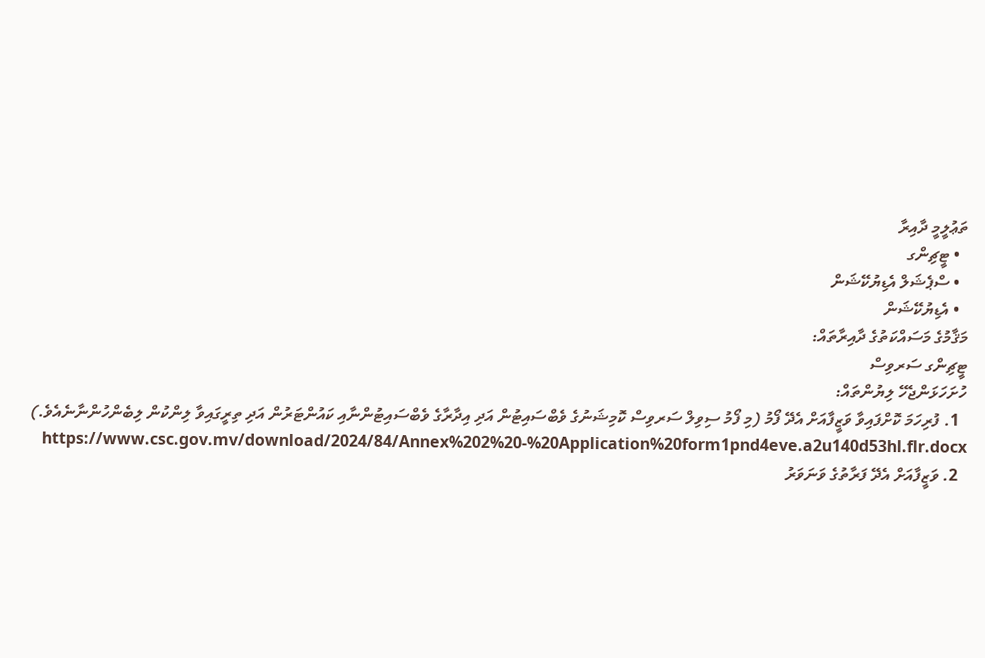ތަޢުލީމީ ދާއިރާ
  • ޓީޗިންގ
  • ސްޕެޝަލް އެޑިޔުކޭޝަން
  • އެޑިޔުކޭޝަން
މަޤާމުގެ މަސައްކަތުގެ ދާއިރާތައް:
ޓީޗިންގ ސަރވިސް
ހުށަހަޅަންޖެހޭ ލިޔުންތައް:
  1. ފުރިހަމަ ކޮށްފައިވާ ވަޒީފާއަށް އެދޭ ފޯމު (މި ފޯމު ސިވިލް ސަރވިސް ކޮމިޝަނުގެ ވެބްސައިޓުން އަދި އިދާރާގެ ވެބްސައިޓުންނާއި ކައުންޓަރުން އަދި ތިރީގައިވާ ލިންކުން ލިބެންހުންނާނެއެވެ.)  https://www.csc.gov.mv/download/2024/84/Annex%202%20-%20Application%20form1pnd4eve.a2u140d53hl.flr.docx
  2. ވަޒީފާއަށް އެދޭ ފަރާތުގެ ވަނަވަރު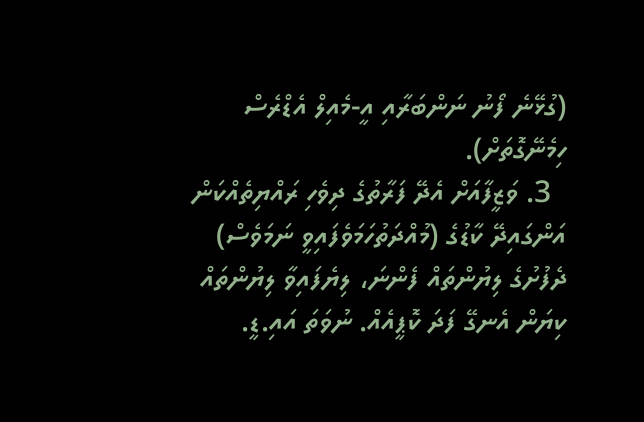(ގުޅޭނެ ފޯނު ނަންބަރާއި އީ-މެއިލް އެޑްރެސް ހިމެނޭގޮތަށް).
  3. ވަޒީފާއަށް އެދޭ ފަރާތުގެ ދިވެހި ރައްޔިތެއްކަން އަންގައިދޭ ކާޑުގެ (މުއްދަތުހަމަވެފައިވީ ނަމަވެސް) ދެފުށުގެ ލިޔުންތައް ފެންނަ، ލިޔެފައިވާ ލިޔުންތައް ކިޔަން އެނގޭ ފަދަ ކޮޕީއެއް. ނުވަތަ އައި.ޑީ.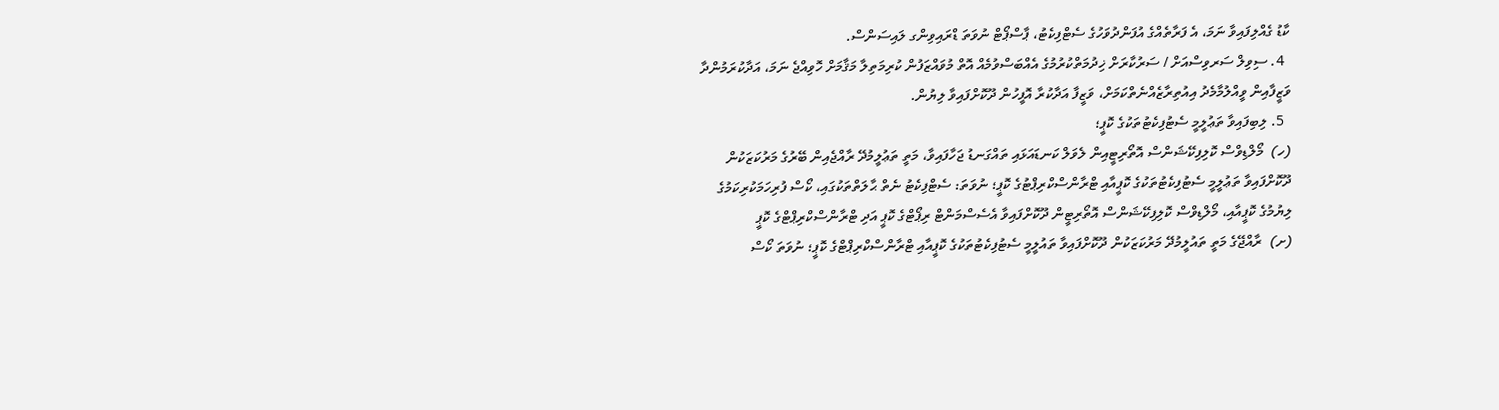ކާޑު ގެއްލިފައިވާ ނަމަ، އެ ފަރާތެއްގެ އުފަންދުވަހުގެ ސެޓްފިކެޓު، ޕާސްޕޯޓް ނުވަތަ ޑްރައިވިންގ ލައިސަންސް.
  4. ސިވިލް ސަރވިސްއަށް / ސަރުކާރަށް ޚިދުމަތްކުރުމުގެ އެއްބަސްވުމެއް އޮތް މުވައްޒަފުން ކުރިމަތިލާ މަޤާމަށް ހޮވިއްޖެ ނަމަ، އަދާކުރަމުންދާ ވަޒީފާއިން ވީއްލުމާމެދު އިއުތިރާޒެއްނެތްކަމަށް، ވަޒީފާ އަދާކުރާ އޮފީހުން ދޫކޮށްފައިވާ ލިޔުން.
  5. ލިބިފައިވާ ތަޢުލީމީ ސެޓުފިކެޓުތަކުގެ ކޮޕީ؛
(ހ)  މޯލްޑިވްސް ކޮލިފިކޭޝަންސް އޮތޯރިޓީއިން ލެވަލް ކަނޑައަޅައި ތައްގަނޑު ޖަހާފައިވާ، މަތީ ތަޢުލީމުދޭ ރާއްޖެއިން ބޭރުގެ މަރުކަޒަކުން ދޫކޮށްފައިވާ ތަޢުލީމީ ސެޓުފިކެޓުތަކުގެ ކޮޕީއާއި ޓްރާންސްކްރިޕްޓުގެ ކޮޕީ؛ ނުވަތަ: ސެޓްފިކެޓު ނެތް ޙާލަތްތަކުގައި، ކޯސް ފުރިހަމަކުރިކަމުގެ ލިޔުމުގެ ކޮޕީއާއި، މޯލްޑިވްސް ކޮލިފިކޭޝަންސް އޮތޯރިޓީން ދޫކޮށްފައިވާ އެސެސްމަންޓް ރިޕޯޓްގެ ކޮޕީ އަދި ޓްރާންސްކްރިޕްޓްގެ ކޮޕީ
(ށ)  ރާއްޖޭގެ މަތީ ތައުލީމުދޭ މަރުކަޒަކުން ދޫކޮށްފައިވާ ތައުލީމީ ސެޓުފިކެޓުތަކުގެ ކޮޕީއާއި ޓްރާންސްކްރިޕްޓްގެ ކޮޕީ؛ ނުވަތަ ކޯސް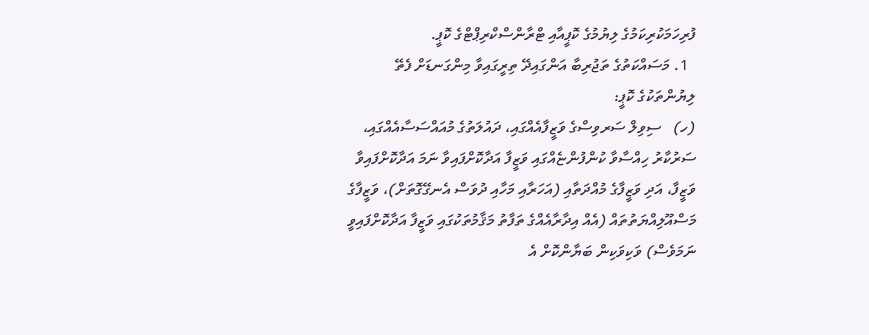ފުރިހަމަކުރިކަމުގެ ލިޔުމުގެ ކޮޕީއާއި ޓްރާންސްކްރިޕްޓްގެ ކޮޕީ.
  1. މަސައްކަތުގެ ތަޖުރިބާ އަންގައިދޭ ތިރީގައިވާ މިންގަނޑަށް ފެތޭ ލިޔުންތަކުގެ ކޮޕީ:
(ހ)   ސިވިލް ސަރވިސްގެ ވަޒީފާއެއްގައި، ދައުލަތުގެ މުއައްސަސާއެއްގައި، ސަރުކާރު ހިއްސާވާ ކުންފުންޏެއްގައި ވަޒީފާ އަދާކޮށްފައިވާ ނަމަ އަދާކޮށްފައިވާ ވަޒީފާ، އަދި ވަޒީފާގެ މުއްދަތާއި (އަހަރާއި މަހާއި ދުވަސް އެނގޭގޮތަށް)، ވަޒީފާގެ މަސްއޫލިއްޔަތުތައް (އެއް އިދާރާއެއްގެ ތަފާތު މަޤާމުތަކުގައި ވަޒީފާ އަދާކޮށްފައިވީ ނަމަވެސް) ވަކިވަކިން ބަޔާންކޮށް އެ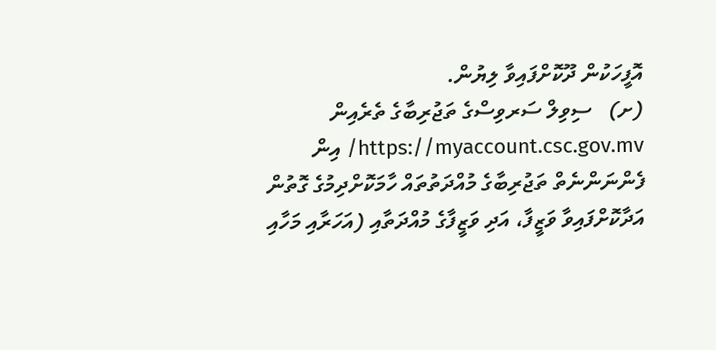އޮފީހަކުން ދޫކޮށްފައިވާ ލިޔުން.
(ށ)   ސިވިލް ސަރވިސްގެ ތަޖުރިބާގެ ތެރެއިން https://myaccount.csc.gov.mv/ އިން ފެންނަންނެތް ތަޖުރިބާގެ މުއްދަތުތައް ހާމަކޮށްދިމުގެ ގޮތުން އަދާކޮށްފައިވާ ވަޒީފާ، އަދި ވަޒީފާގެ މުއްދަތާއި (އަހަރާއި މަހާއި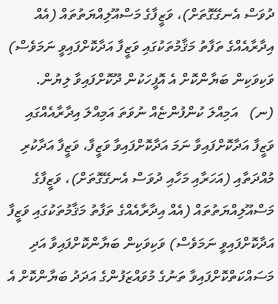ދުވަސް އެނގޭގޮތަށް)، ވަޒީފާގެ މަސްއޫލިއްޔަތުތައް (އެއް އިދާރާއެއްގެ ތަފާތު މަޤާމުތަކުގައި ވަޒީފާ އަދާކޮށްފައިވީ ނަމަވެސް) ވަކިވަކިން ބަޔާންކޮށް އެ އޮފީހަކުން ދޫކޮށްފައިވާ ލިޔުން.
(ނ)   އަމިއްލަ ކުންފުންޏެއް ނުވަތަ އަމިއްލަ އިދާރާއެއްގައި ވަޒީފާ އަދާކޮށްފައިވާ ނަމަ އަދާކޮށްފައިވާ ވަޒީފާ، ވަޒީފާ އަދާކުރި މުއްދަތާއި (އަހަރާއި މަހާއި ދުވަސް އެނގޭގޮތަށް)، ވަޒީފާގެ މަސްއޫލިއްޔަތުތައް (އެއް އިދާރާއެއްގެ ތަފާތު މަޤާމުތަކުގައި ވަޒީފާ އަދާކޮށްފައިވީ ނަމަވެސް) ވަކިވަކިން ބަޔާންކޮށްފައިވާ އަދި މަސައްކަތްކޮށްފައިވާ ތަނުގެ މުވައްޒަފުންގެ އަދަދު ބަޔާންކޮށް އެ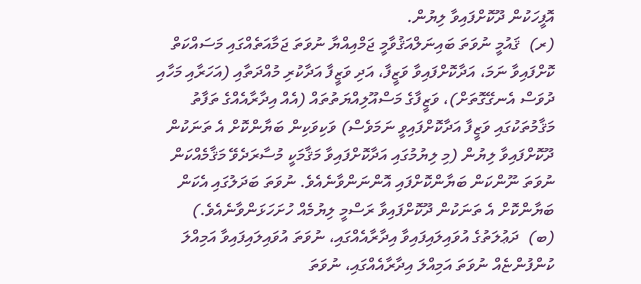އޮފީހަކުން ދޫކޮށްފައިވާ ލިޔުން.
(ރ)  ޤައުމީ ނުވަތަ ބައިނަލްއަޤުވާމީ ޖަމްއިއްޔާ ނުވަތަ ޖަމާއަތެއްގައި މަސައްކަތް ކޮށްފައިވާ ނަމަ، އަދާކޮށްފައިވާ ވަޒީފާ، އަދި ވަޒީފާ އަދާކުރި މުއްދަތާއި (އަހަރާއި މަހާއި ދުވަސް އެނގޭގޮތަށް)، ވަޒީފާގެ މަސްއޫލިއްޔަތުތައް (އެއް އިދާރާއެއްގެ ތަފާތު މަޤާމުތަކުގައި ވަޒީފާ އަދާކޮށްފައިވީ ނަމަވެސް) ވަކިވަކިން ބަޔާންކޮށް އެ ތަނަކުން ދޫކޮށްފައިވާ ލިޔުން (މި ލިޔުމުގައި އަދާކޮށްފައިވާ މަޤާމަކީ މުސާރަދެވޭ މަޤާމެއްކަން ނުވަތަ ނޫންކަން ބަޔާންކޮށްފައި އޮންނަންވާނެއެވެ. ނުވަތަ ބަދަލުގައި އެކަން ބަޔާންކޮށް އެ ތަނަކުން ދޫކޮށްފައިވާ ރަސްމީ ލިޔުމެއް ހުށަހަޅަންވާނެއެވެ.)
(ބ)  ދަޢުލަތުގެ އުވައިލައިފައިވާ އިދާރާއެއްގައި، ނުވަތަ އުވައިލައިފައިވާ އަމިއްލަ ކުންފުންޏެއް ނުވަތަ އަމިއްލަ އިދާރާއެއްގައި، ނުވަތަ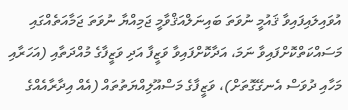އުވައިލައިފައިވާ ޤައުމީ ނުވަތަ ބައިނަލްއަޤްވާމީ ޖަމިއްޔާ ނުވަތަ ޖަމާއަތެއްގައި މަސައްކަތްކޮށްފައިވާ ނަމަ، އަދާކޮށްފައިވާ ވަޒީފާ އަދި ވަޒީފާގެ މުއްދަތާއި (އަހަރާއި މަހާއި ދުވަސް އެނގޭގޮތަށް)، ވަޒީފާގެ މަސްއޫލިއްޔަތުތައް (އެއް އިދާރާއެއްގެ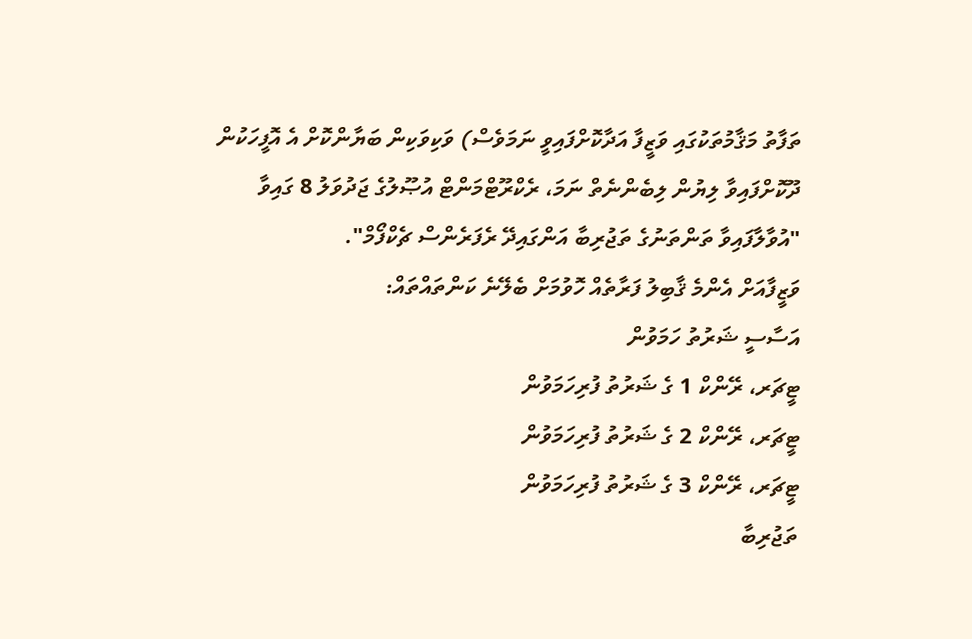ތަފާތު މަޤާމުތަކުގައި ވަޒީފާ އަދާކޮށްފައިވީ ނަމަވެސް) ވަކިވަކިން ބަޔާންކޮށް އެ އޮފީހަކުން ދޫކޮށްފައިވާ ލިޔުން ލިބެންނެތް ނަމަ، ރެކްރޫޓްމަންޓް އުޞޫލުގެ ޖަދުވަލު 8 ގައިވާ "އުވާލާފައިވާ ތަންތަނުގެ ތަޖުރިބާ އަންގައިދޭ ރެފަރެންސް ޗެކްފޯމް".
ވަޒީފާއަށް އެންމެ ޤާބިލު ފަރާތެއް ހޮވުމަށް ބެލޭނެ ކަންތައްތައް:
އަސާސީ ޝަރުތު ހަމަވުން
ޓީޗަރ، ރޭންކް 1 ގެ ޝަރުތު ފުރިހަމަވުން
ޓީޗަރ، ރޭންކް 2 ގެ ޝަރުތު ފުރިހަމަވުން
ޓީޗަރ، ރޭންކް 3 ގެ ޝަރުތު ފުރިހަމަވުން
ތަޖުރިބާ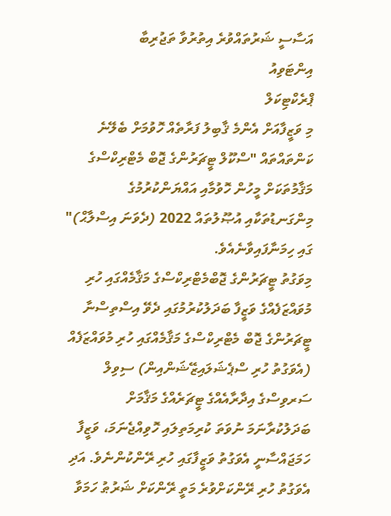އަސާސީ ޝަރުތައްވުރެ އިތުރުވާ ތަޖުރިބާ
އިންޓަވިއު
ޕްރެކްޓިކަލް
މި ވަޒީފާއަށް އެންމެ ޤާބިލު ފަރާތެއް ހޮވުމަށް ބެލޭނެ ކަންތައްތައް "ސްކޫލް ޓީޗަރުންގެ ޖޮބް މެޓްރިކްސްގެ މަޤާމުތަކަށް މީހުން ހޮވުމާއި އައްޔަންކުރުމުގެ މިންގަނޑުތަކާއި އުޞޫލުތައް 2022 (ދެވަނަ އިސްލާޙް)" ގައި ހިމަނާފައިވާނެއެވެ.
މިވަގުތު ޓީޗަރުންގެ ޖޮބްމެޓްރިކްސްގެ މަޤާމެއްގައި ހުރި މުވައްޒަފެއްގެ ވަޒީފާ ބަދަލުކުރުމުގައި ދެވޭ އިސްތިސްނާ
ޓީޗަރުންގެ ޖޮބް މެޓްރިކްސްގެ މަޤާމެއްގައި ހުރި މުވައްޒަފެއް (އެވަގުތު ހުރި ސްޕެޝަލައިޒޭޝަންއިން) ސިވިލް ސަރވިސްގެ އިދާރާއެއްގެ ޓީޗަރެއްގެ މަޤާމަށް ބަދަލުކުރާނަމަ ނުވަތަ ކުރިމަތިލައި ހޮވިއްޖެނަމަ، ވަޒީފާ ހަމަޖައްސާނީ އެވަގުތު ވަޒީފާގައި ހުރި ރޭންކުންނެވެ. އަދި އެވަގުތު ހުރި ރޭންކަށްވުރެ މަތީ ރޭންކަށް ޝަރުޠު ހަމަވާ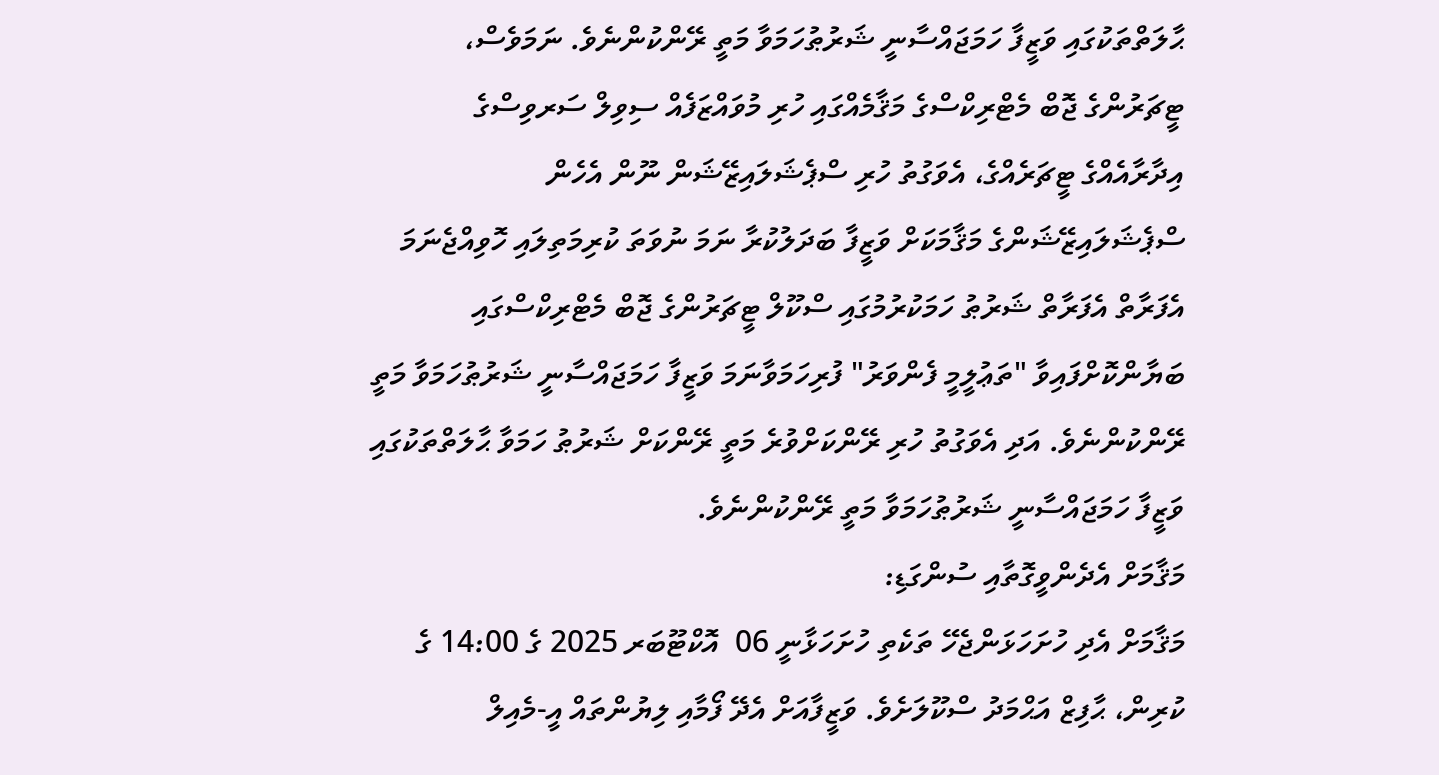ޙާލަތްތަކުގައި ވަޒީފާ ހަމަޖައްސާނީ ޝަރުޠުހަމަވާ މަތީ ރޭންކުންނެވެ. ނަމަވެސް، ޓީޗަރުންގެ ޖޮބް މެޓްރިކްސްގެ މަޤާމެއްގައި ހުރި މުވައްޒަފެއް ސިވިލް ސަރވިސްގެ އިދާރާއެއްގެ ޓީޗަރެއްގެ، އެވަގުތު ހުރި ސްޕެޝަލައިޒޭޝަން ނޫން އެހެން ސްޕެޝަލައިޒޭޝަންގެ މަޤާމަކަށް ވަޒީފާ ބަދަލުކުރާ ނަމަ ނުވަތަ ކުރިމަތިލައި ހޮވިއްޖެނަމަ އެފަރާތް އެފަރާތް ޝަރުޠު ހަމަކުރުމުގައި ސްކޫލް ޓީޗަރުންގެ ޖޮބް މެޓްރިކްސްގައި ބަޔާންކޮށްފައިވާ "ތަޢުލީމީ ފެންވަރު" ފުރިހަމަވާނަމަ ވަޒީފާ ހަމަޖައްސާނީ ޝަރުޠުހަމަވާ މަތީ ރޭންކުންނެވެ. އަދި އެވަގުތު ހުރި ރޭންކަށްވުރެ މަތީ ރޭންކަށް ޝަރުޠު ހަމަވާ ޙާލަތްތަކުގައި ވަޒީފާ ހަމަޖައްސާނީ ޝަރުޠުހަމަވާ މަތީ ރޭންކުންނެވެ.
މަޤާމަށް އެދެންވީގޮތާއި ސުންގަޑި:
މަޤާމަށް އެދި ހުށަހަޅަންޖެހޭ ތަކެތި ހުށަހަޅާނީ 06  އޮކްޓޫބަރ 2025 ގެ 14:00 ގެ ކުރިން، ޙާފިޒް އަޙްމަދު ސްކޫލަށެވެ. ވަޒީފާއަށް އެދޭ ފޯމާއި ލިޔުންތައް އީ-މެއިލް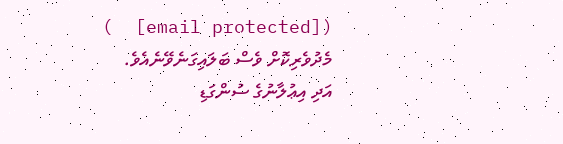([email protected]  ) މެދުވެރިކޮށް ވެސް ބަލައިގަނެވޭނެއެވެ.
އަދި އިޢުލާނުގެ ސުންގަޑި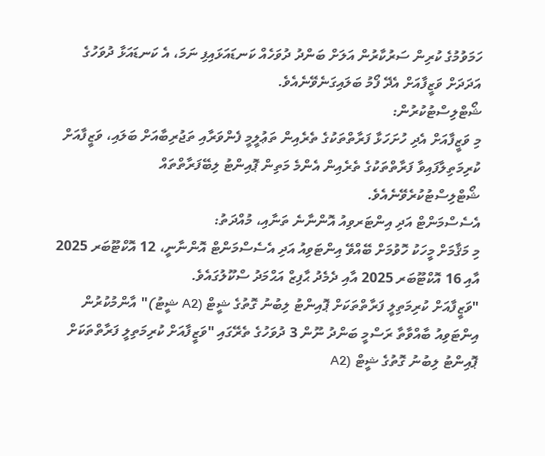ހަމަވުމުގެ ކުރިން ސަރުކާރުން އަލަށް ބަންދު ދުވަހެއް ކަނޑައަޅައިފި ނަމަ، އެ ކަނޑައަޅާ ދުވަހުގެ އަދަދަށް ވަޒީފާއަށް އެދޭ ފޯމު ބަލައިގަނެވޭނެއެވެ.
ޝޯޓްލިސްޓުކުރުން:
މި ވަޒީފާއަށް އެދި ހުށަހަޅާ ފަރާތްތަކުގެ ތެރެއިން ތަޢުލީމީ ފެންވަރާއި ތަޖުރިބާއަށް ބަލައި، ވަޒީފާއަށް ކުރިމަތިލާފައިވާ ފަރާތްތަކުގެ ތެރެއިން އެންމެ މަތިން ޕޮއިންޓު ލިބޭފަރާތްތައް ޝޯޓްލިސްޓުކުރެވޭނެއެވެ.
އެސެސްމަންޓް އަދި އިންޓަރވިއު އޮންނާނެ ތަނާއި، މުއްދަތު:
މި މަޤާމަށް މީހަކު ހޮވުމަށް ބޭއްވޭ އިންޓަވިއު އަދި އެސެސްމަންޓް އޮންނާނީ، 12 އޮކްޓޫބަރ 2025 އާއި 16 އޮކްޓޫބަރ 2025 އާއި ދެމެދު ޙާފިޒް އަޙްމަދު ސްކޫލުގައެވެ.
"ވަޒީފާއަށް ކުރިމަތިލީ ފަރާތްތަކަށް ޕޮއިންޓު ލިބުނު ގޮތުގެ ޝީޓް (A2 ޝީޓު)" އާންމުކުރުން
އިންޓަވިއު ބާއްވާތާ ރަސްމީ ބަންދު ނޫން 3 ދުވަހުގެ ތެރޭގައި "ވަޒީފާއަށް ކުރިމަތިލީ ފަރާތްތަކަށް ޕޮއިންޓު ލިބުނު ގޮތުގެ ޝީޓް (A2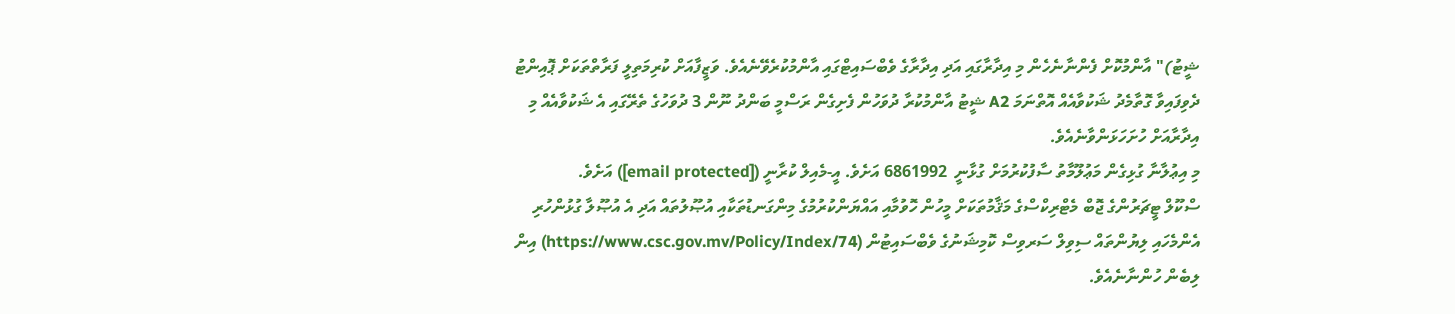ޝީޓު)" އާންމުކޮށް ފެންނާނެހެން މި އިދާރާގައި އަދި އިދާރާގެ ވެބްސައިޓްގައި އާންމުކުރެވޭނެއެވެ. ވަޒީފާއަށް ކުރިމަތިލީ ފަރާތްތަކަށް ޕޮއިންޓު ދެވިފައިވާ ގޮތާމެދު ޝަކުވާއެއް އޮތްނަމަ A2 ޝީޓު އާންމުކުރާ ދުވަހުން ފެށިގެން ރަސްމީ ބަންދު ނޫން 3 ދުވަހުގެ ތެރޭގައި އެ ޝަކުވާއެއް މި އިދާރާއަށް ހުށަހަޅަންވާނެއެވެ.
މި އިޢުލާނާ ގުޅިގެން މަޢުލޫމާތު ސާފުކުރުމަށް ގުޅާނީ  6861992 އަށެވެ. އީ-މެއިލް ކުރާނީ ([email protected]) އަށެވެ.
ސްކޫލް ޓީޗަރުންގެ ޖޮބް މެޓްރިކްސްގެ މަޤާމުތަކަށް މީހުން ހޮވުމާއި އައްޔަންކުރުމުގެ މިންގަނޑުތަކާއި އުޞޫލުތައް އަދި އެ އުޞޫލާ ގުޅުންހުރި އެންމެހައި ލިޔުންތައް ސިވިލް ސަރވިސް ކޮމިޝަނުގެ ވެބްސައިޓުން (https://www.csc.gov.mv/Policy/Index/74) އިން ލިބެން ހުންނާނެއެވެ.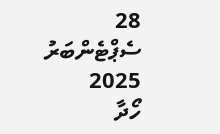28 ސެޕްޓެންބަރު 2025
ހޯދާ